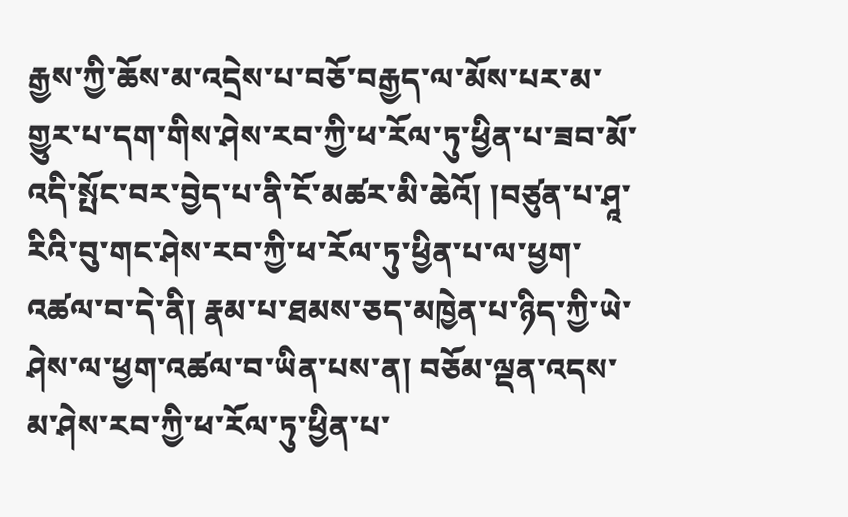རྒྱས་ཀྱི་ཆོས་མ་འདྲེས་པ་བཅོ་བརྒྱད་ལ་མོས་པར་མ་གྱུར་པ་དག་གིས་ཤེས་རབ་ཀྱི་ཕ་རོལ་ཏུ་ཕྱིན་པ་ཟབ་མོ་འདི་སྤོང་བར་བྱེད་པ་ནི་ངོ་མཚར་མི་ཆེའོ། །བཙུན་པ་ཤཱ་རིའི་བུ་གང་ཤེས་རབ་ཀྱི་ཕ་རོལ་ཏུ་ཕྱིན་པ་ལ་ཕྱག་འཚལ་བ་དེ་ནི། རྣམ་པ་ཐམས་ཅད་མཁྱེན་པ་ཉིད་ཀྱི་ཡེ་ཤེས་ལ་ཕྱག་འཚལ་བ་ཡིན་པས་ན། བཅོམ་ལྡན་འདས་མ་ཤེས་རབ་ཀྱི་ཕ་རོལ་ཏུ་ཕྱིན་པ་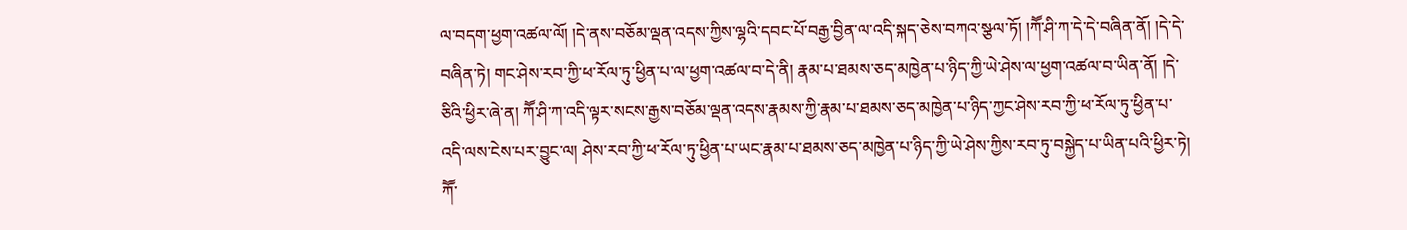ལ་བདག་ཕྱག་འཚལ་ལོ། །དེ་ནས་བཅོམ་ལྡན་འདས་ཀྱིས་ལྷའི་དབང་པོ་བརྒྱ་བྱིན་ལ་འདི་སྐད་ཅེས་བཀའ་སྩལ་ཏོ། །ཀཽ་ཤི་ཀ་དེ་དེ་བཞིན་ནོ། །དེ་དེ་བཞིན་ཏེ། གང་ཤེས་རབ་ཀྱི་ཕ་རོལ་ཏུ་ཕྱིན་པ་ལ་ཕྱག་འཚལ་བ་དེ་ནི། རྣམ་པ་ཐམས་ཅད་མཁྱེན་པ་ཉིད་ཀྱི་ཡེ་ཤེས་ལ་ཕྱག་འཚལ་བ་ཡིན་ནོ། །དེ་ཅིའི་ཕྱིར་ཞེ་ན། ཀཽ་ཤི་ཀ་འདི་ལྟར་སངས་རྒྱས་བཅོམ་ལྡན་འདས་རྣམས་ཀྱི་རྣམ་པ་ཐམས་ཅད་མཁྱེན་པ་ཉིད་ཀྱང་ཤེས་རབ་ཀྱི་ཕ་རོལ་ཏུ་ཕྱིན་པ་འདི་ལས་ངེས་པར་བྱུང་ལ། ཤེས་རབ་ཀྱི་ཕ་རོལ་ཏུ་ཕྱིན་པ་ཡང་རྣམ་པ་ཐམས་ཅད་མཁྱེན་པ་ཉིད་ཀྱི་ཡེ་ཤེས་ཀྱིས་རབ་ཏུ་བསྐྱེད་པ་ཡིན་པའི་ཕྱིར་ཏེ། ཀཽ་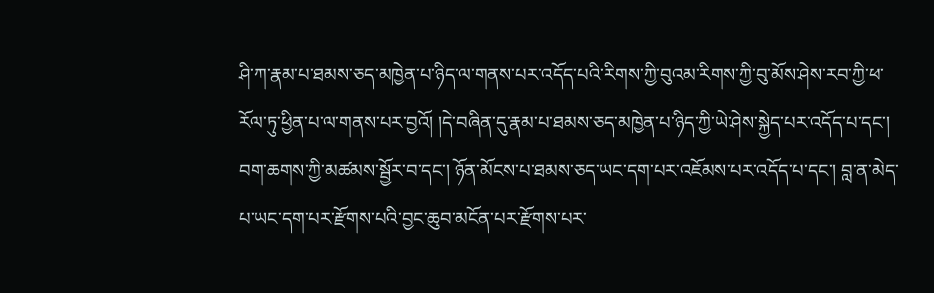ཤི་ཀ་རྣམ་པ་ཐམས་ཅད་མཁྱེན་པ་ཉིད་ལ་གནས་པར་འདོད་པའི་རིགས་ཀྱི་བུའམ་རིགས་ཀྱི་བུ་མོས་ཤེས་རབ་ཀྱི་ཕ་རོལ་ཏུ་ཕྱིན་པ་ལ་གནས་པར་བྱའོ། །དེ་བཞིན་དུ་རྣམ་པ་ཐམས་ཅད་མཁྱེན་པ་ཉིད་ཀྱི་ཡེ་ཤེས་སྐྱེད་པར་འདོད་པ་དང་། བག་ཆགས་ཀྱི་མཚམས་སྦྱོར་བ་དང་། ཉོན་མོངས་པ་ཐམས་ཅད་ཡང་དག་པར་འཇོམས་པར་འདོད་པ་དང་། བླ་ན་མེད་པ་ཡང་དག་པར་རྫོགས་པའི་བྱང་ཆུབ་མངོན་པར་རྫོགས་པར་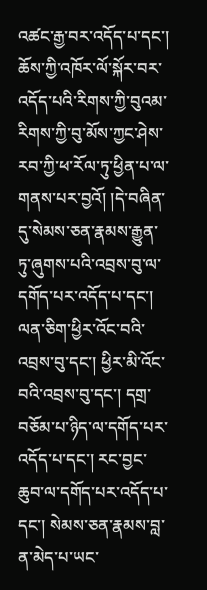འཚང་རྒྱ་བར་འདོད་པ་དང་། ཆོས་ཀྱི་འཁོར་ལོ་སྐོར་བར་འདོད་པའི་རིགས་ཀྱི་བུའམ་རིགས་ཀྱི་བུ་མོས་ཀྱང་ཤེས་རབ་ཀྱི་ཕ་རོལ་ཏུ་ཕྱིན་པ་ལ་གནས་པར་བྱའོ། །དེ་བཞིན་དུ་སེམས་ཅན་རྣམས་རྒྱུན་ཏུ་ཞུགས་པའི་འབྲས་བུ་ལ་དགོད་པར་འདོད་པ་དང་། ལན་ཅིག་ཕྱིར་འོང་བའི་འབྲས་བུ་དང་། ཕྱིར་མི་འོང་བའི་འབྲས་བུ་དང་། དགྲ་བཅོམ་པ་ཉིད་ལ་དགོད་པར་འདོད་པ་དང་། རང་བྱང་ཆུབ་ལ་དགོད་པར་འདོད་པ་དང་། སེམས་ཅན་རྣམས་བླ་ན་མེད་པ་ཡང་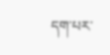དག་པར་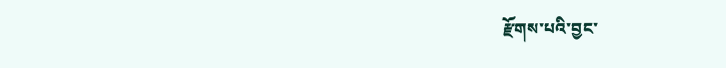རྫོགས་པའི་བྱང་